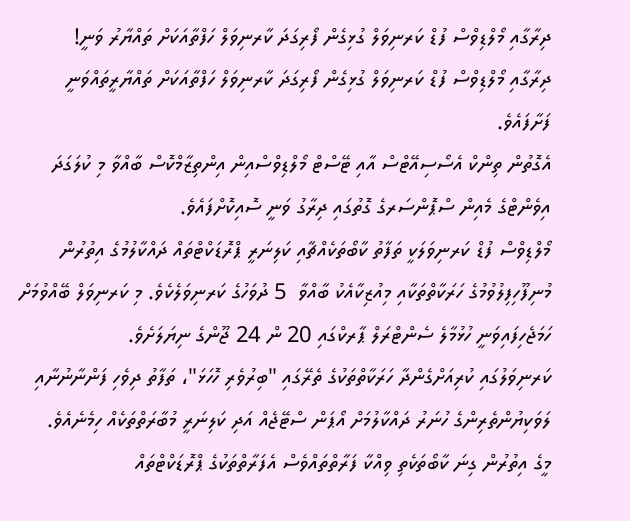ދިރާގާއި މޯލްޑިވްސް ފުޑް ކަރނިވަލް ގުޅިގެން ފޯރިގަދަ ކާރނިވަލް ހަފްތާއަކަށް ތައްޔާރު ވަނީ!
ދިރާގާއި މޯލްޑިވްސް ފުޑް ކަރނިވަލް ގުޅިގެން ފޯރިގަދަ ކާރނިވަލް ހަފްތާއަކަށް ތައްޔާރީތައްވަނީ ފަށާފައެވެ.
އެގޮތުން ތިންކް އެސޯސިއޭޓްސް އާއި ޓޭސްޓް މޯލްޑިވްސްއިން އިންތިޒާމްކޮސް ބާއްވާ މި ކުލަގަދަ އިވެންޓްގެ މެއިން ސްޕޮންސަރގެ ގޮތުގައި ދިރާގު ވަނީ ސޮއިކޮށްފައެވެ.
މޯލްޑިވްސް ފުޑް ކަރނިވަލަކީ ތަފާތު ކާބޯތަކެއްޗާއި ކަލިނަރީ ޕްރޮޑަކްޓްތައް ދައްކާލުމުގެ އިތުރުން މުނިފޫހިފިލުވުމުގެ ހަރަކާތްތަކާއި މިއުޒިކާއެކު ބާއްވާ  5 ދުވަހުގެ ކަރނިވަލެކެވެ. މި ކަރނިވަލް ބޭއްވުމަށް ހަމަޖެހިފައިވަނީ ހުޅުމާލެ ސެންޓްރަލް ޕާރކްގައި 20 ން 24 ޖޫންގެ ނިޔަލަށެވެ.
ކަރނިވަލުގައި ކުރިއަށްގެންދާ ހަރަކާތްތަކުގެ ތެރޭގައި "ބިރުވެރި ހޮހަޅަ"، ތަފާތު ދިވެހި ފަންނާނުނާއި ލަވަކިޔުންތެރިންގެ ހުނަރު ދައްކާލުމަށް އޯޕަން ސްޓޭޖެއް އަދި ކަލިނަރީ މުބާރަތްތަކެއް ހިމެނެއެވެ.
މީގެ އިތުރުން ގިނަ ކާބޯތަކެތި ވިއްކާ ފަރާތްތައްވެސް އެފަރާތްތަކުގެ ޕްރޮޑަކްޓްތައް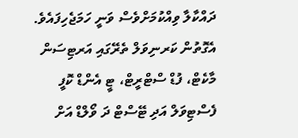ދައްކާލާ ވިއްކުމަށްވެސް ވަނީ ހަމަޖެހިފައެވެ. އެގޮތުން ކަރނިވަލް ތެރޭގައި އަރޓިސަން މާކެޓް، ފުޑް ސްޓްރީޓް، ޓީ އެންޑް ކޮފީ ފެސްޓިވަލް އަދި ޓޭސްޓް ދަ ވޯލްޑް އަށް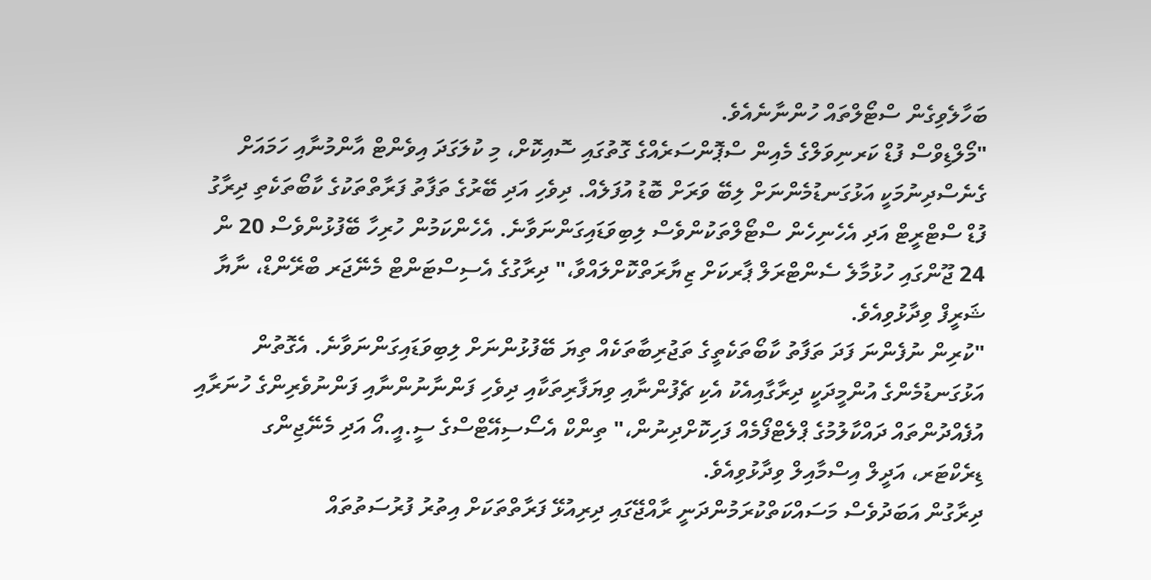ބަހާލެވިގެން ސްޓޯލްތައް ހުންނާނެއެވެ.
"މޯލްޑިވްސް ފުޑް ކަރނިވަލްގެ މެއިން ސްޕޮންސަރެއްގެ ގޮތުގައި ސޮއިކޮށް، މި ކުލަގަދަ އިވެންޓް އާންމުނާއި ހަމައަށް ގެނެސްދިނުމަކީ އަޅުގަނޑުމެންނަށް ލިބޭ ވަރަށް ބޮޑު އުފަލެއް. ދިވެހި އަދި ބޭރުގެ ތަފާތު ފަރާތްތަކުގެ ކާބޯތަކެތި ދިރާގު ފުޑް ސްޓްރީޓް އަދި އެހެނިހެން ސްޓޯލްތަކުންވެސް ލިބިވަޑައިގަންނަވާނެ. އެހެންކަމުން ހުރިހާ ބޭފުޅުންވެސް 20 ން 24 ޖޫންގައި ހުޅުމާލެ ސެންޓްރަލް ޕާރކަށް ޒިޔާރަތްކޮށްލައްވާ،" ދިރާގުގެ އެސިސްޓަންޓް މެނޭޖަރ ބްރޭންޑް، ނާޔާ ޝަރީފް ވިދާޅުވިއެވެ.
"ކުރިން ނުފެންނަ ފަދަ ތަފާތު ކާބޯތަކެތީގެ ތަޖުރިބާތަކެއް ތިޔަ ބޭފުޅުންނަށް ލިބިވަޑައިގަންނަވާނެ. އެގޮތުން އަޅުގަނޑުމެންގެ އުންމީދަކީ ދިރާގާއިއެކު އެކި ޗެފުންނާއި ވިޔަފާރިތަކާއި ދިވެހި ފަންނާނުންނާއި ފަންނުވެރިންގެ ހުނަރާއި އުފެއްދުންތައް ދައްކާލުމުގެ ޕްލެޓްފޯމެއް ފަހިކޮށްދިނުން،" ތިންކް އެސޯސިއޭޓްސްގެ ސީ.އީ.އޯ އަދި މެނޭޖިންގ ޑިރެކްޓަރ، އަދީލް އިސްމާއިލް ވިދާޅުވިއެވެ.
ދިރާގުން އަބަދުވެސް މަސައްކަތްކުރަމުންދަނީ ރާއްޖޭގައި ދިރިއުޅޭ ފަރާތްތަކަށް އިތުރު ފުރުސަތުތައް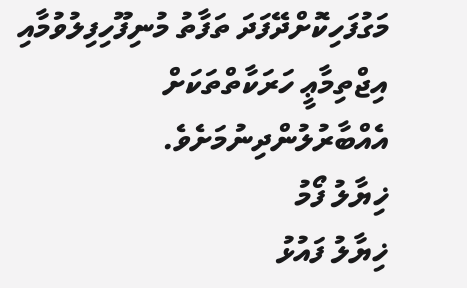މަގުފަހިކޮށްދޭފަދަ ތަފާތު މުނިފޫހިފިލުވުމާއި އިޖްތިމާޢީ ހަރަކާތްތަކަށް އެއްބާރުލުންދިނުމަށެވެ.
ޚިޔާލު ފޯމު
ޚިޔާލު ފައުޅު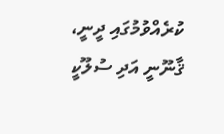ކުރެއްވުމުގައި ދީނީ، ޤާނޫނީ އަދި ސުލޫކީ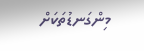މިންގަނޑުތަކަށް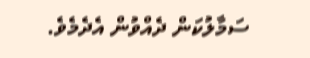ސަމާލުކަން ދެއްވުން އެދެމެވެ.